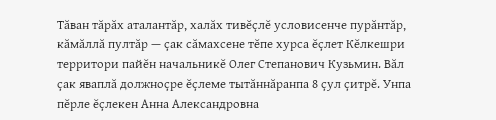Тăван тăрăх аталантăр, халăх тивĕçлĕ условисенче пурăнтăр, кăмăллă пултăр — çак сăмахсене тĕпе хурса ĕçлет Кĕлкешри территори пайĕн начальникĕ Олег Степанович Кузьмин. Вăл çак яваплă должноçре ĕçлеме тытăннăранпа 8 çул çитрĕ. Унпа пĕрле ĕçлекен Анна Александровна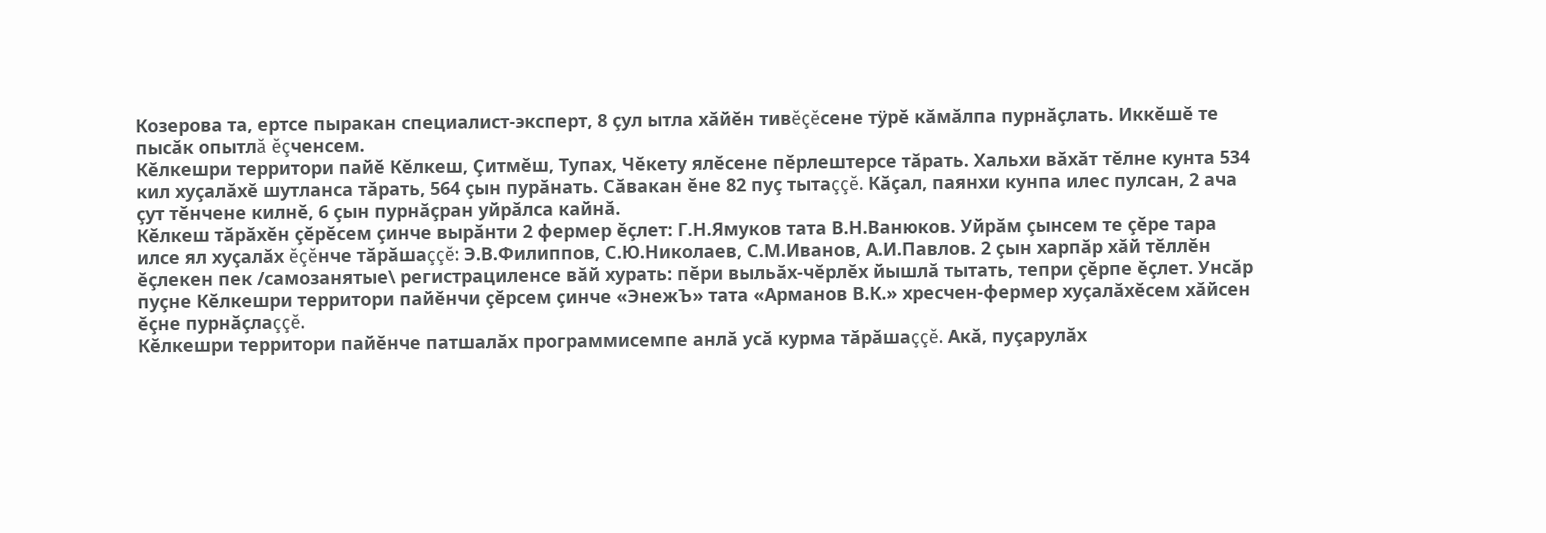Козерова та, ертсе пыракан специалист-эксперт, 8 çул ытла хăйĕн тивĕçĕсене тÿрĕ кăмăлпа пурнăçлать. Иккĕшĕ те пысăк опытлă ĕçченсем.
Кĕлкешри территори пайĕ Кĕлкеш, Çитмĕш, Тупах, Чĕкету ялĕсене пĕрлештерсе тăрать. Хальхи вăхăт тĕлне кунта 534 кил хуçалăхĕ шутланса тăрать, 564 çын пурăнать. Сăвакан ĕне 82 пуç тытаççĕ. Кăçал, паянхи кунпа илес пулсан, 2 ача çут тĕнчене килнĕ, 6 çын пурнăçран уйрăлса кайнă.
Кĕлкеш тăрăхĕн çĕрĕсем çинче вырăнти 2 фермер ĕçлет: Г.Н.Ямуков тата В.Н.Ванюков. Уйрăм çынсем те çĕре тара илсе ял хуçалăх ĕçĕнче тăрăшаççĕ: Э.В.Филиппов, С.Ю.Николаев, С.М.Иванов, А.И.Павлов. 2 çын харпăр хăй тĕллĕн ĕçлекен пек /самозанятые\ регистрациленсе вăй хурать: пĕри выльăх-чĕрлĕх йышлă тытать, тепри çĕрпе ĕçлет. Унсăр пуçне Кĕлкешри территори пайĕнчи çĕрсем çинче «ЭнежЪ» тата «Арманов В.К.» хресчен-фермер хуçалăхĕсем хăйсен ĕçне пурнăçлаççĕ.
Кĕлкешри территори пайĕнче патшалăх программисемпе анлă усă курма тăрăшаççĕ. Акă, пуçарулăх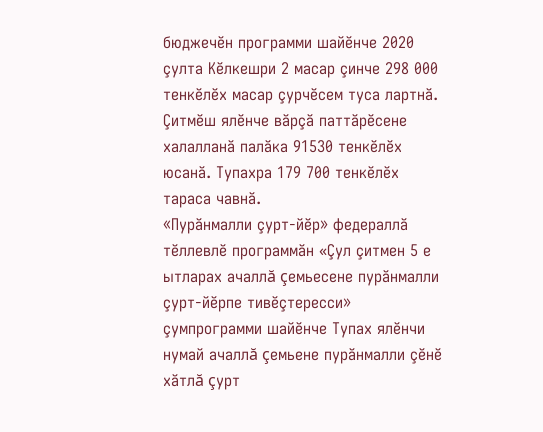бюджечĕн программи шайĕнче 2020 çулта Кĕлкешри 2 масар çинче 298 000 тенкĕлĕх масар çурчĕсем туса лартнă. Çитмĕш ялĕнче вăрçă паттăрĕсене халалланă палăка 91530 тенкĕлĕх юсанă. Тупахра 179 700 тенкĕлĕх тараса чавнă.
«Пурăнмалли çурт-йĕр» федераллă тĕллевлĕ программăн «Çул çитмен 5 е ытларах ачаллă çемьесене пурăнмалли çурт-йĕрпе тивĕçтересси» çумпрограмми шайĕнче Тупах ялĕнчи нумай ачаллă çемьене пурăнмалли çĕнĕ хăтлă çурт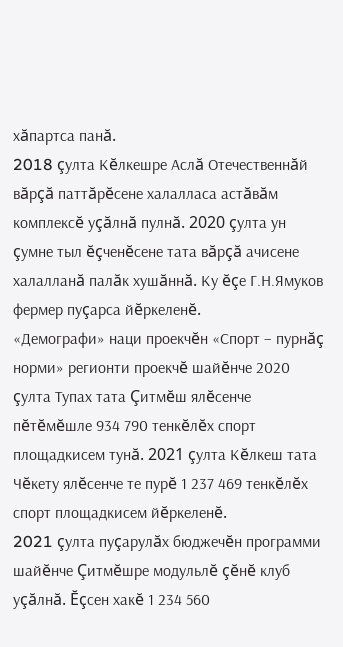хăпартса панă.
2018 çулта Кĕлкешре Аслă Отечественнăй вăрçă паттăрĕсене халалласа астăвăм комплексĕ уçăлнă пулнă. 2020 çулта ун çумне тыл ĕçченĕсене тата вăрçă ачисене халалланă палăк хушăннă. Ку ĕçе Г.Н.Ямуков фермер пуçарса йĕркеленĕ.
«Демографи» наци проекчĕн «Спорт – пурнăç норми» регионти проекчĕ шайĕнче 2020 çулта Тупах тата Çитмĕш ялĕсенче пĕтĕмĕшле 934 790 тенкĕлĕх спорт площадкисем тунă. 2021 çулта Кĕлкеш тата Чĕкету ялĕсенче те пурĕ 1 237 469 тенкĕлĕх спорт площадкисем йĕркеленĕ.
2021 çулта пуçарулăх бюджечĕн программи шайĕнче Çитмĕшре модульлĕ çĕнĕ клуб уçăлнă. Ĕçсен хакĕ 1 234 560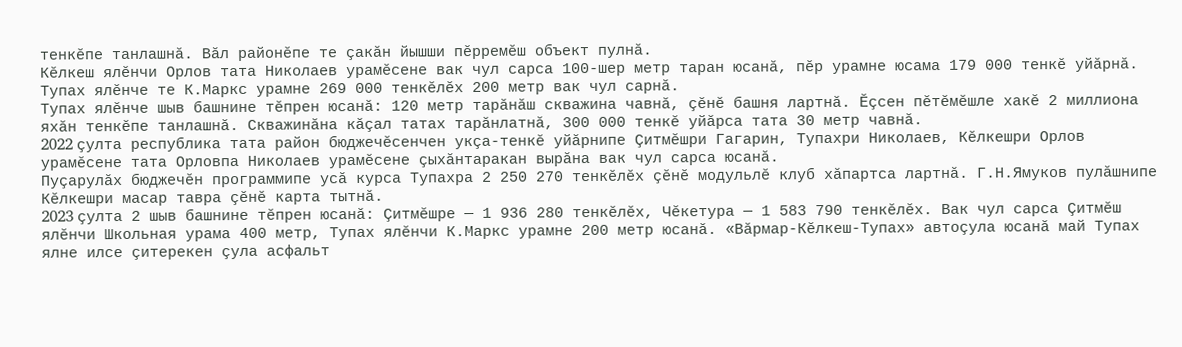тенкĕпе танлашнă. Вăл районĕпе те çакăн йышши пĕрремĕш объект пулнă.
Кĕлкеш ялĕнчи Орлов тата Николаев урамĕсене вак чул сарса 100-шер метр таран юсанă, пĕр урамне юсама 179 000 тенкĕ уйăрнă. Тупах ялĕнче те К.Маркс урамне 269 000 тенкĕлĕх 200 метр вак чул сарнă.
Тупах ялĕнче шыв башнине тĕпрен юсанă: 120 метр тарăнăш скважина чавнă, çĕнĕ башня лартнă. Ĕçсен пĕтĕмĕшле хакĕ 2 миллиона яхăн тенкĕпе танлашнă. Скважинăна кăçал татах тарăнлатнă, 300 000 тенкĕ уйăрса тата 30 метр чавнă.
2022 çулта республика тата район бюджечĕсенчен укçа-тенкĕ уйăрнипе Çитмĕшри Гагарин, Тупахри Николаев, Кĕлкешри Орлов урамĕсене тата Орловпа Николаев урамĕсене çыхăнтаракан вырăна вак чул сарса юсанă.
Пуçарулăх бюджечĕн программипе усă курса Тупахра 2 250 270 тенкĕлĕх çĕнĕ модульлĕ клуб хăпартса лартнă. Г.Н.Ямуков пулăшнипе Кĕлкешри масар тавра çĕнĕ карта тытнă.
2023 çулта 2 шыв башнине тĕпрен юсанă: Çитмĕшре — 1 936 280 тенкĕлĕх, Чĕкетура — 1 583 790 тенкĕлĕх. Вак чул сарса Çитмĕш ялĕнчи Школьная урама 400 метр, Тупах ялĕнчи К.Маркс урамне 200 метр юсанă. «Вăрмар-Кĕлкеш-Тупах» автоçула юсанă май Тупах ялне илсе çитерекен çула асфальт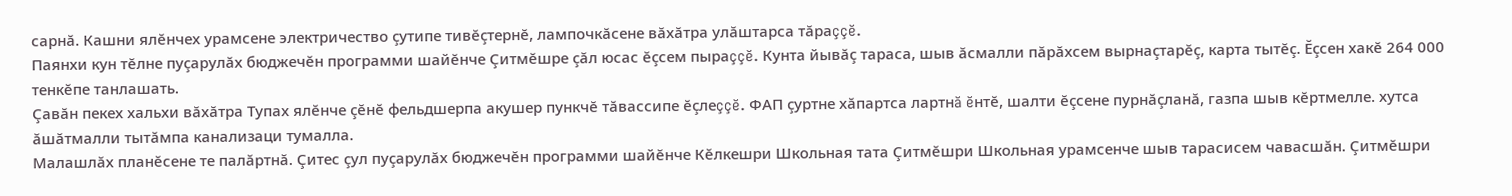сарнă. Кашни ялĕнчех урамсене электричество çутипе тивĕçтернĕ, лампочкăсене вăхăтра улăштарса тăраççĕ.
Паянхи кун тĕлне пуçарулăх бюджечĕн программи шайĕнче Çитмĕшре çăл юсас ĕçсем пыраççĕ. Кунта йывăç тараса, шыв ăсмалли пăрăхсем вырнаçтарĕç, карта тытĕç. Ĕçсен хакĕ 264 000 тенкĕпе танлашать.
Çавăн пекех хальхи вăхăтра Тупах ялĕнче çĕнĕ фельдшерпа акушер пункчĕ тăвассипе ĕçлеççĕ. ФАП çуртне хăпартса лартнă ĕнтĕ, шалти ĕçсене пурнăçланă, газпа шыв кĕртмелле. хутса ăшăтмалли тытăмпа канализаци тумалла.
Малашлăх планĕсене те палăртнă. Çитес çул пуçарулăх бюджечĕн программи шайĕнче Кĕлкешри Школьная тата Çитмĕшри Школьная урамсенче шыв тарасисем чавасшăн. Çитмĕшри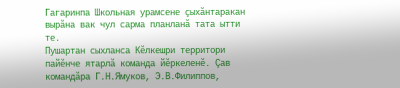Гагаринпа Школьная урамсене çыхăнтаракан вырăна вак чул сарма планланă тата ытти те.
Пушартан сыхланса Кĕлкешри территори пайĕнче ятарлă команда йĕркеленĕ. Çав командăра Г.Н.Ямуков, Э.В.Филиппов,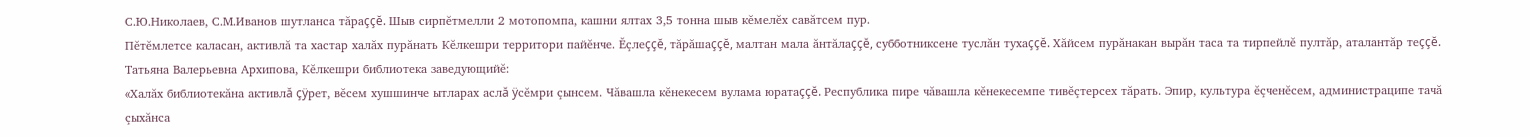С.Ю.Николаев, С.М.Иванов шутланса тăраççĕ. Шыв сирпĕтмелли 2 мотопомпа, кашни ялтах 3,5 тонна шыв кĕмелĕх савăтсем пур.
Пĕтĕмлетсе каласан, активлă та хастар халăх пурăнать Кĕлкешри территори пайĕнче. Ĕçлеççĕ, тăрăшаççĕ, малтан мала ăнтăлаççĕ, субботниксене туслăн тухаççĕ. Хăйсем пурăнакан вырăн таса та тирпейлĕ пултăр, аталантăр теççĕ.
Татьяна Валерьевна Архипова, Кĕлкешри библиотека заведующийĕ:
«Халăх библиотекăна активлă çÿрет, вĕсем хушшинче ытларах аслă ÿсĕмри çынсем. Чăвашла кĕнекесем вулама юратаççĕ. Республика пире чăвашла кĕнекесемпе тивĕçтерсех тăрать. Эпир, культура ĕçченĕсем, администраципе тачă çыхăнса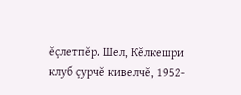ĕçлетпĕр. Шел, Кĕлкешри клуб çурчĕ кивелчĕ, 1952-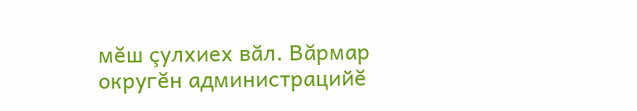мĕш çулхиех вăл. Вăрмар округĕн администрацийĕ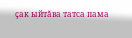çак ыйтăва татса пама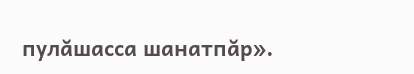пулăшасса шанатпăр».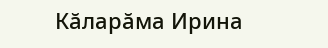Кăларăма Ирина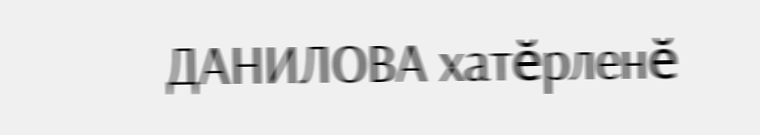ДАНИЛОВА хатĕрленĕ